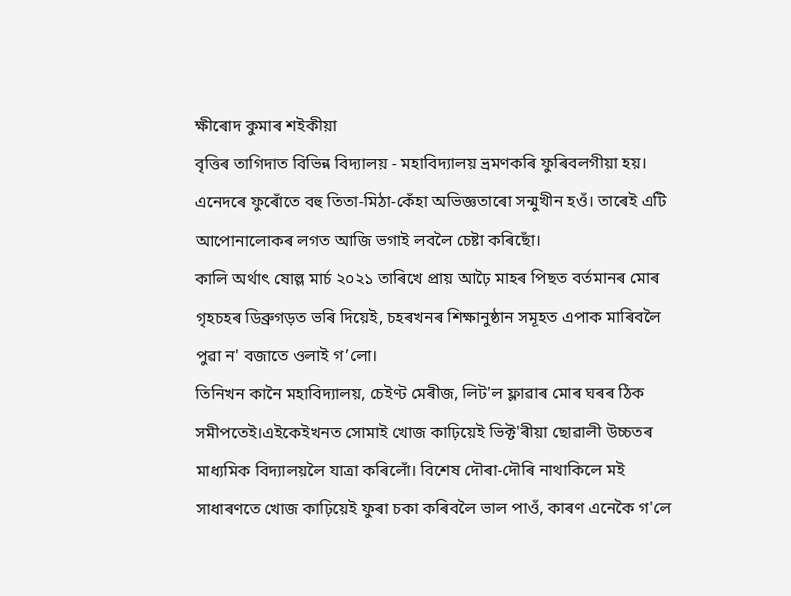ক্ষীৰোদ কুমাৰ শইকীয়া
বৃত্তিৰ তাগিদাত বিভিন্ন বিদ্যালয় - মহাবিদ্যালয় ভ্ৰমণকৰি ফুৰিবলগীয়া হয়। এনেদৰে ফুৰোঁতে বহু তিতা-মিঠা-কেঁহা অভিজ্ঞতাৰো সন্মুখীন হওঁ। তাৰেই এটি আপোনালোকৰ লগত আজি ভগাই লবলৈ চেষ্টা কৰিছোঁ।
কালি অৰ্থাৎ ষোল্ল মাৰ্চ ২০২১ তাৰিখে প্ৰায় আঢ়ৈ মাহৰ পিছত বৰ্তমানৰ মোৰ গৃহচহৰ ডিব্ৰুগড়ত ভৰি দিয়েই, চহৰখনৰ শিক্ষানুষ্ঠান সমূহত এপাক মাৰিবলৈ পুৱা ন' বজাতে ওলাই গ’লো।
তিনিখন কানৈ মহাবিদ্যালয়, চেইণ্ট মেৰীজ, লিট'ল ফ্লাৱাৰ মোৰ ঘৰৰ ঠিক সমীপতেই।এইকেইখনত সোমাই খোজ কাঢ়িয়েই ভিক্ট'ৰীয়া ছোৱালী উচ্চতৰ মাধ্যমিক বিদ্যালয়লৈ যাত্ৰা কৰিলোঁ। বিশেষ দৌৰা-দৌৰি নাথাকিলে মই সাধাৰণতে খোজ কাঢ়িয়েই ফুৰা চকা কৰিবলৈ ভাল পাওঁ, কাৰণ এনেকৈ গ'লে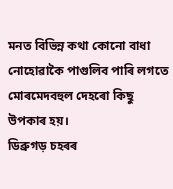মনত বিভিন্ন কথা কোনো বাধা নোহোৱাকৈ পাগুলিব পাৰি লগতে মোৰমেদবহুল দেহৰো কিছু উপকাৰ হয়।
ডিব্ৰুগড় চহৰৰ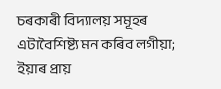চৰকাৰী বিদ্যালয় সমূহৰ এটাবৈশিষ্ট্য মন কৰিব লগীয়া; ইয়াৰ প্ৰায়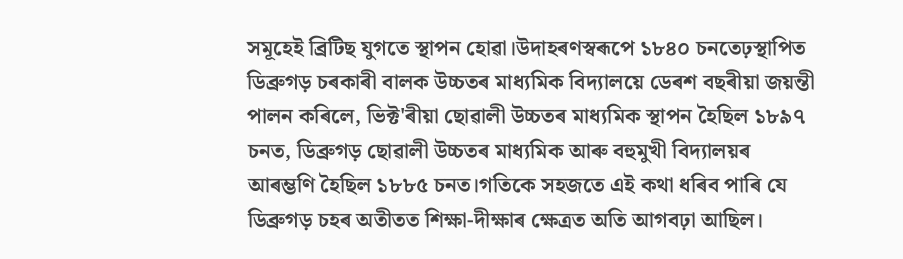সমূহেই ব্ৰিটিছ যুগতে স্থাপন হোৱা।উদাহৰণস্বৰূপে ১৮৪০ চনতেঢ়স্থাপিত ডিব্ৰুগড় চৰকাৰী বালক উচ্চতৰ মাধ্যমিক বিদ্যালয়ে ডেৰশ বছৰীয়া জয়ন্তী পালন কৰিলে, ভিক্ট'ৰীয়া ছোৱালী উচ্চতৰ মাধ্যমিক স্থাপন হৈছিল ১৮৯৭ চনত, ডিব্ৰুগড় ছোৱালী উচ্চতৰ মাধ্যমিক আৰু বহুমুখী বিদ্যালয়ৰ আৰম্ভণি হৈছিল ১৮৮৫ চনত।গতিকে সহজতে এই কথা ধৰিব পাৰি যে ডিব্ৰুগড় চহৰ অতীতত শিক্ষা-দীক্ষাৰ ক্ষেত্ৰত অতি আগবঢ়া আছিল।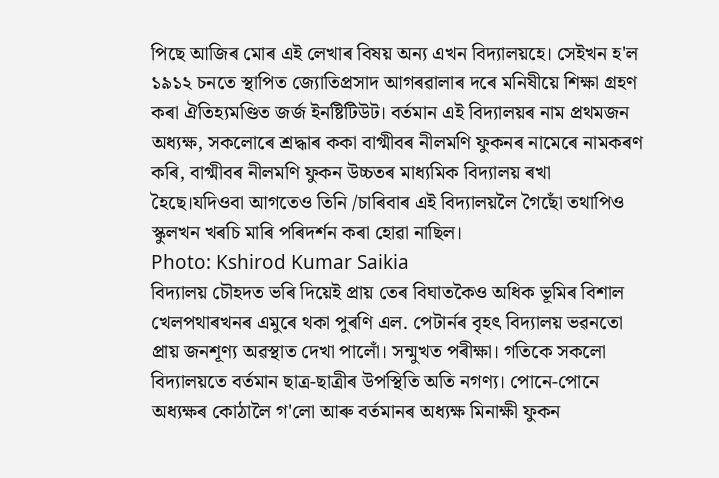পিছে আজিৰ মোৰ এই লেখাৰ বিষয় অন্য এখন বিদ্যালয়হে। সেইখন হ'ল ১৯১২ চনতে স্থাপিত জ্যোতিপ্ৰসাদ আগৰৱালাৰ দৰে মনিষীয়ে শিক্ষা গ্ৰহণ কৰা ঐতিহ্যমণ্ডিত জৰ্জ ইনষ্টিটিউট। বৰ্তমান এই বিদ্যালয়ৰ নাম প্ৰথমজন অধ্যক্ষ, সকলোৰে শ্ৰদ্ধাৰ ককা বাগ্মীবৰ নীলমণি ফুকনৰ নামেৰে নামকৰণ কৰি, বাগ্মীবৰ নীলমণি ফুকন উচ্চতৰ মাধ্যমিক বিদ্যালয় ৰখা হৈছে।যদিওবা আগতেও তিনি /চাৰিবাৰ এই বিদ্যালয়লৈ গৈছোঁ তথাপিও স্কুলখন খৰচি মাৰি পৰিদৰ্শন কৰা হোৱা নাছিল।
Photo: Kshirod Kumar Saikia
বিদ্যালয় চৌহদত ভৰি দিয়েই প্ৰায় তেৰ বিঘাতকৈও অধিক ভূমিৰ বিশাল খেলপথাৰখনৰ এমুৰে থকা পুৰণি এল. পেটাৰ্নৰ বৃহৎ বিদ্যালয় ভৱনতো প্ৰায় জনশূণ্য অৱস্থাত দেখা পালোঁ। সন্মুখত পৰীক্ষা। গতিকে সকলো বিদ্যালয়তে বৰ্তমান ছাত্ৰ-ছাত্ৰীৰ উপস্থিতি অতি নগণ্য। পোনে-পোনে অধ্যক্ষৰ কোঠালৈ গ'লো আৰু বৰ্তমানৰ অধ্যক্ষ মিনাক্ষী ফুকন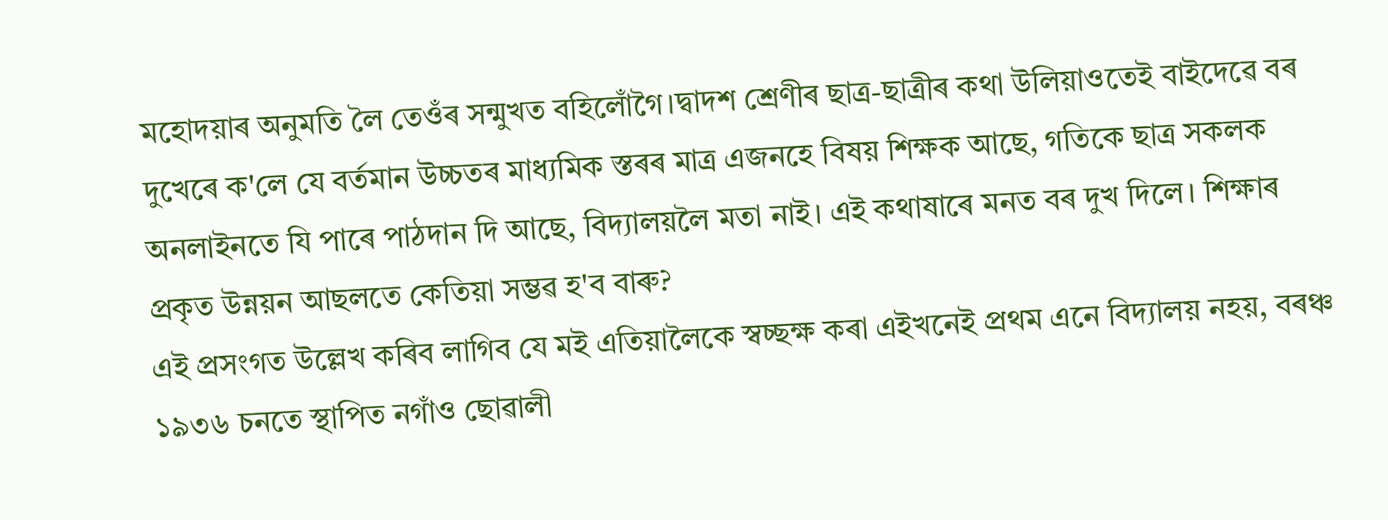মহোদয়াৰ অনুমতি লৈ তেওঁৰ সন্মুখত বহিলোঁগৈ।দ্বাদশ শ্ৰেণীৰ ছাত্ৰ-ছাত্ৰীৰ কথা উলিয়াওতেই বাইদেৱে বৰ দুখেৰে ক'লে যে বৰ্তমান উচ্চতৰ মাধ্যমিক স্তৰৰ মাত্ৰ এজনহে বিষয় শিক্ষক আছে, গতিকে ছাত্ৰ সকলক অনলাইনতে যি পাৰে পাঠদান দি আছে, বিদ্যালয়লৈ মতা নাই। এই কথাষাৰে মনত বৰ দুখ দিলে। শিক্ষাৰ প্ৰকৃত উন্নয়ন আছলতে কেতিয়া সম্ভৱ হ'ব বাৰু?
এই প্ৰসংগত উল্লেখ কৰিব লাগিব যে মই এতিয়ালৈকে স্বচ্ছক্ষ কৰা এইখনেই প্ৰথম এনে বিদ্যালয় নহয়, বৰঞ্চ ১৯৩৬ চনতে স্থাপিত নগাঁও ছোৱালী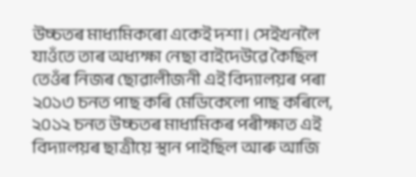উচ্চতৰ মাধ্যমিকৰো একেই দশা। সেইখনলৈ যাওঁতে তাৰ অধ্যক্ষা নেছা বাইদেউৱে কৈছিল তেওঁৰ নিজৰ ছোৱালীজনী এই বিদ্যালয়ৰ পৰা ২০১৩ চনত পাছ কৰি মেডিকেলো পাছ কৰিলে, ২০১২ চনত উচ্চতৰ মাধ্যমিকৰ পৰীক্ষাত এই বিদ্যালয়ৰ ছাত্ৰীয়ে স্থান পাইছিল আৰু আজি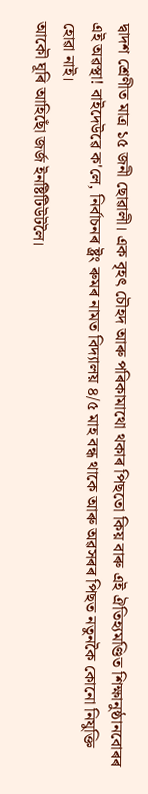দ্বাদশ শ্ৰেণীত মাত্ৰ ১৫ জনী ছোৱালী। এক বৃহৎ চৌহদ আৰু পৰিকামাথো থকাৰ পিছতো কিয় বাৰু এই ঐতিহ্যমণ্ডিত শিক্ষানুষ্ঠানবোৰৰ এই অৱস্থা! বাইদেউৱে ক'লে, নিৰ্বাচনৰ ষ্ট্ৰং ৰুমৰ নামত বিদ্যালয় ৪/৫ মাহ বন্ধ থাকে আৰু অৱসৰৰ পিছত নতুনকৈ কোনো নিযুক্তি হোৱা নাই।
আকৌ ঘূৰি আহিছোঁ জৰ্জ ইনষ্টিটিউটলৈ।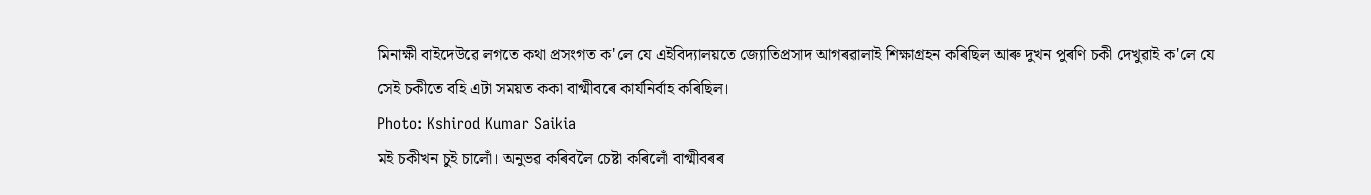মিনাক্ষী বাইদেউৱে লগতে কথা প্ৰসংগত ক'লে যে এইবিদ্যালয়তে জ্যোতিপ্ৰসাদ আগৰৱালাই শিক্ষাগ্ৰহন কৰিছিল আৰু দুখন পুৰণি চকী দেখুৱাই ক'লে যে সেই চকীতে বহি এটা সময়ত ককা বাগ্মীবৰে কাৰ্যনিৰ্বাহ কৰিছিল।
Photo: Kshirod Kumar Saikia
মই চকীখন চুই চালোঁ। অনুভৱ কৰিবলৈ চেষ্টা কৰিলোঁ বাগ্মীবৰৰ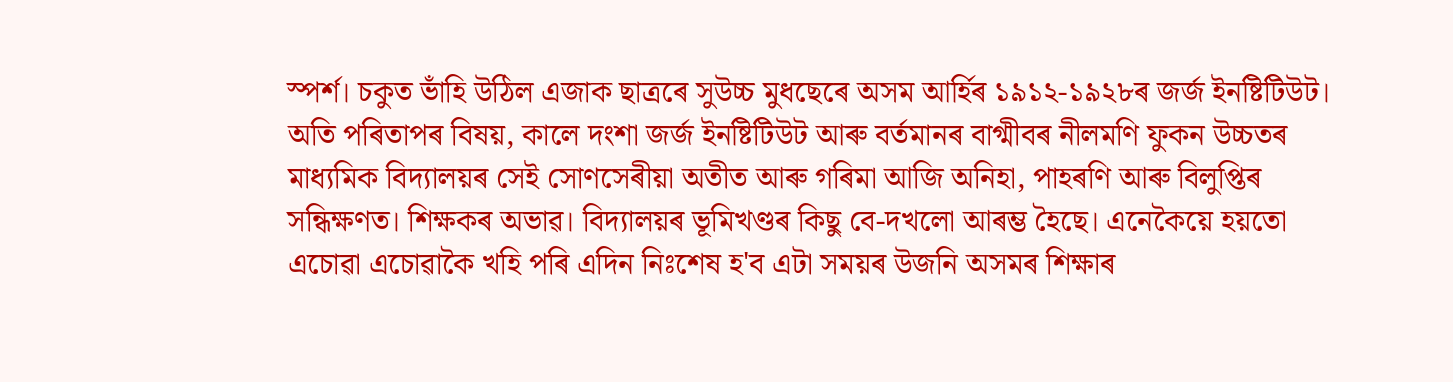স্পৰ্শ। চকুত ভাঁহি উঠিল এজাক ছাত্ৰৰে সুউচ্চ মুধছেৰে অসম আৰ্হিৰ ১৯১২-১৯২৮ৰ জৰ্জ ইনষ্টিটিউট।
অতি পৰিতাপৰ বিষয়, কালে দংশা জৰ্জ ইনষ্টিটিউট আৰু বৰ্তমানৰ বাগ্মীবৰ নীলমণি ফুকন উচ্চতৰ মাধ্যমিক বিদ্যালয়ৰ সেই সোণসেৰীয়া অতীত আৰু গৰিমা আজি অনিহা, পাহৰণি আৰু বিলুপ্তিৰ সন্ধিক্ষণত। শিক্ষকৰ অভাৱ। বিদ্যালয়ৰ ভূমিখণ্ডৰ কিছু বে-দখলো আৰম্ভ হৈছে। এনেকৈয়ে হয়তো এচোৱা এচোৱাকৈ খহি পৰি এদিন নিঃশেষ হ'ব এটা সময়ৰ উজনি অসমৰ শিক্ষাৰ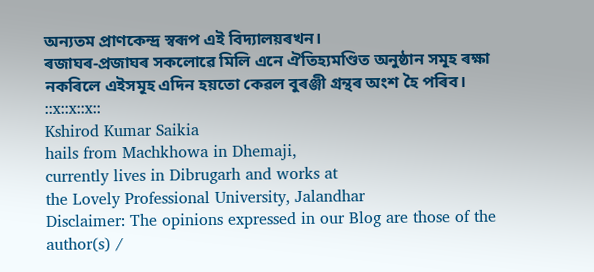অন্যতম প্ৰাণকেন্দ্ৰ স্বৰূপ এই বিদ্যালয়ৰখন।
ৰজাঘৰ-প্ৰজাঘৰ সকলোৱে মিলি এনে ঐতিহ্যমণ্ডিত অনুষ্ঠান সমূহ ৰক্ষা নকৰিলে এইসমূহ এদিন হয়তো কেৱল বুৰঞ্জী গ্ৰন্থৰ অংশ হৈ পৰিব।
::x::x::x::
Kshirod Kumar Saikia
hails from Machkhowa in Dhemaji,
currently lives in Dibrugarh and works at
the Lovely Professional University, Jalandhar
Disclaimer: The opinions expressed in our Blog are those of the author(s) /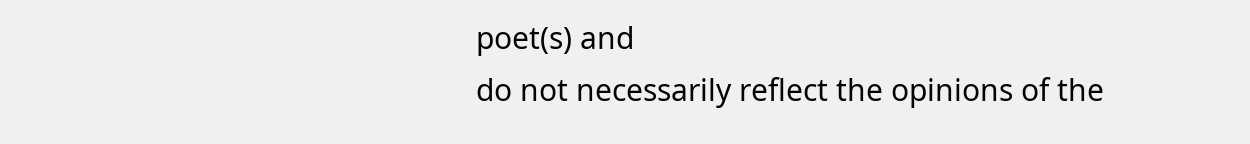poet(s) and
do not necessarily reflect the opinions of the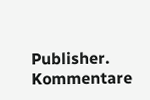Publisher.
Kommentare